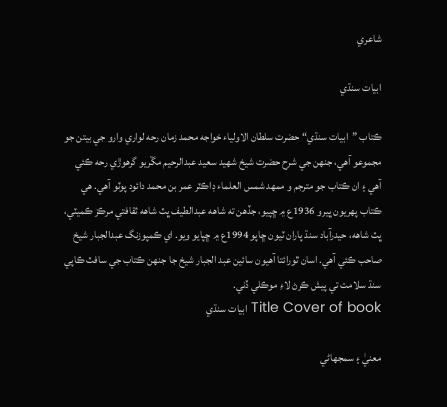شاعري

ابيات سنڌي

ڪتاب ”ابيات سنڌي“ حضرت سلطان الاولياء خواجه محمد زمان رحه لواري وارو جي بيتن جو مجموعو آهي، جنهن جي شرح حضرت شيخ شهيد سعيد عبدالرحيم مڱريو گرهوڙي رحه ڪئي آهي ۽ ان ڪتاب جو مترجم و ممهد شمس العلماء ڊاڪٽر عمر بن محمد دائود پوٽو آهي. هي ڪتاب پهريون ڀيرو 1936ع ۾ ڇپيو، جڏهن ته شاهه عبدالطيف ڀٽ شاهه ثقافتي مرڪز ڪميٽي، ڀٽ شاهه، حيدرآباد سنڌ پاران ٽيون ڇاپو 1994ع ۾ ڇپايو ويو. اي ڪمپوزنگ عبدالجبار شيخ صاحب ڪئي آهي. اسان ٿورائتا آهيون سائين عبد الجبار شيخ جا جنهن ڪتاب جي سافٽ ڪاپي سنڌ سلامت تي پيش ڪرڻ لاءِ موڪلي ڏني.
Title Cover of book ابيات سنڌي

معنيٰ ۽ سمجهاڻي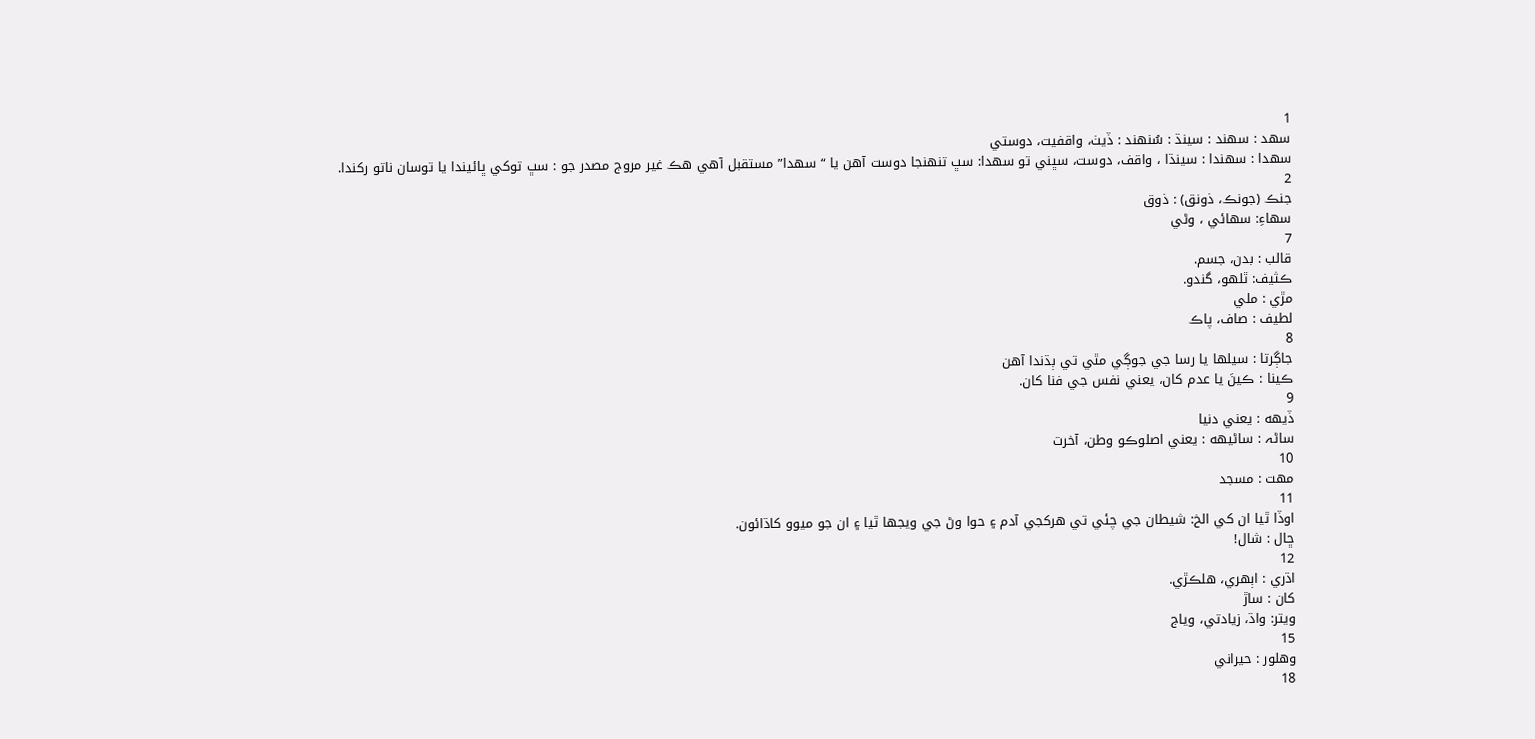1
سهد : سهند : سينڌ : سُنهند : ڏيٺ، واقفيت، دوستي
سهدا : سهندا : سينڌا ، واقف، دوست، سڀني تو سهدا: سڀ تنهنجا دوست آهن يا “ سهدا” مستقبل آهي هڪ غير مروج مصدر جو : سڀ توکي ڀائيندا يا توسان ناتو رکندا.
2
جنڪ (جونڪ، ذونق) : ذوق
سهاءِ: سهائي ، وڻي
7
قالب : بدن، جسم.
ڪثيف: ٿلهو، گندو.
مڙي : ملي
لطيف : صاف، پاڪ
8
جاڳرتا : سيلها يا رسا جي جوڳي مٿي تي ٻڌندا آهن
ڪينا : ڪينَ يا عدم کان، يعني نفس جي فنا کان.
9
ڏيهه : يعني دنيا
ساڻہ : ساڻيهه : يعني اصلوڪو وطن، آخرت
10
مهت : مسجد
11
اوڏا ٿيا ان کي الخ: شيطان جي چئي تي هرکجي آدم ۽ حوا وڻ جي ويجها ٿيا ۽ ان جو ميوو کاڌائون.
ڇال : شال!
12
اڌري : اٻهري، هلڪڙي.
کان : ساڙ
ويتر: واڌ، زيادتي، وياج
15
وهلور : حيراني
18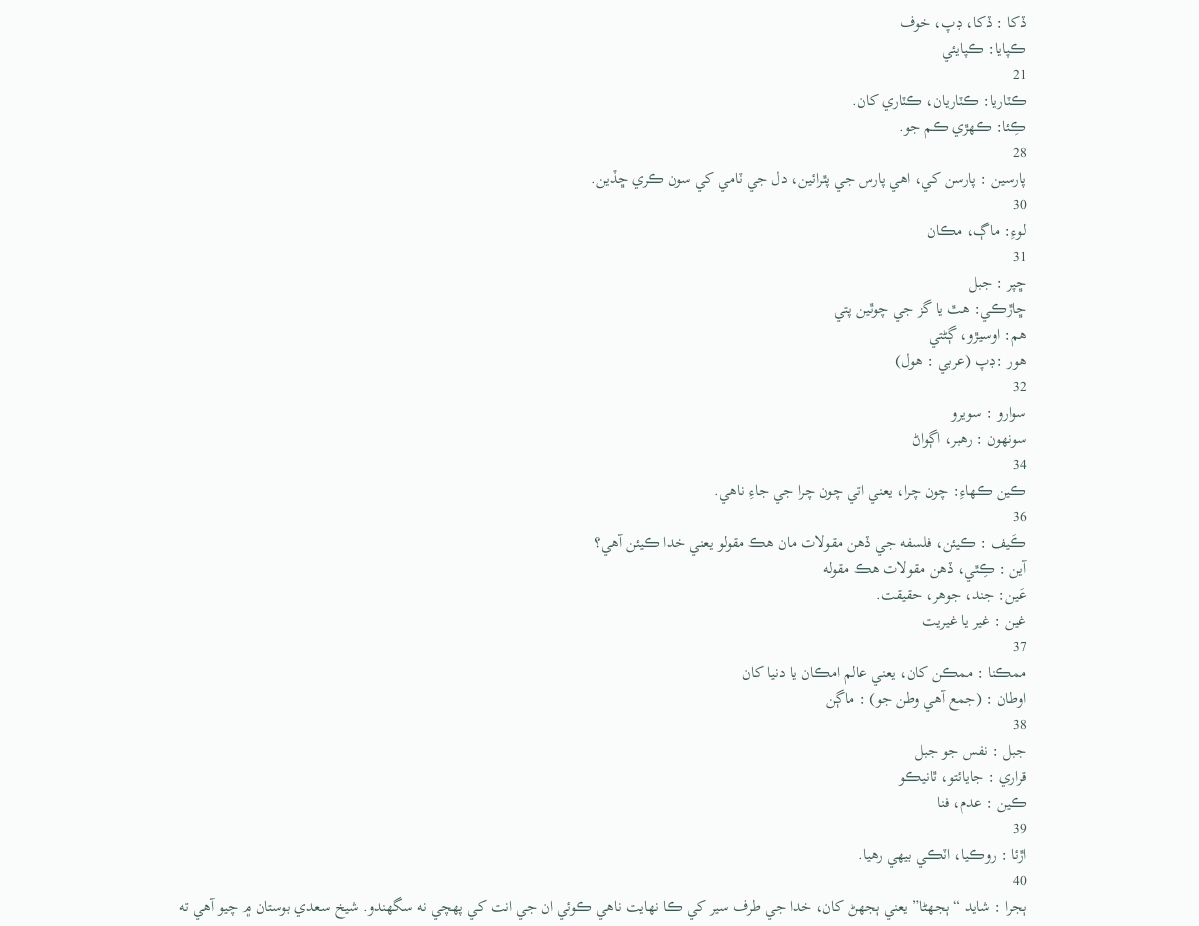ڏکا : ڏکا، ڊپ، خوف
ڪپايا: ڪپايئي
21
ڪٽاريا: ڪٽاريان، ڪٽاري کان.
ڪِئا: ڪهڙي ڪم جو.
28
پارسين : پارسن کي، اهي پارس جي پٿرائين، دل جي ٽامي کي سون ڪري ڇڏين.
30
لوءِ: ماڳ، مڪان
31
ڇپر : جبل
ڇاڙڪي: هٿ يا گز جي چوٿين پتي
هم: اوسيڙو، ڳڻتي
هور :ڊپ (عربي : هول)
32
سوارو : سويرو
سونهون : رهبر، اڳواڻ
34
ڪين ڪهاءِ: چون چرا، يعني اتي چون چرا جي جاءِ ناهي.
36
ڪَيف : ڪيئن، فلسفه جي ڏهن مقولات مان هڪ مقولو يعني خدا ڪيئن آهي؟
آين : ڪِٿي، ڏهن مقولات هڪ مقوله
عَين: جند، جوهر، حقيقت.
غين : غير يا غيريت
37
ممڪنا : ممڪن کان، يعني عالم امڪان يا دنيا کان
اوطان : (جمع آهي وطن جو) : ماڳن
38
جبل : نفس جو جبل
قراري : جايائتو، ٿانيڪو
ڪين : عدم، فنا
39
اڙئا : روڪيا، اٽڪي بيهي رهيا.
40
ٻجرا : شايد “ ٻجهڻا” يعني ٻجهڻ کان، خدا جي طرف سير کي ڪا نهايت ناهي ڪوئي ان جي انت کي پهچي نه سگهندو. شيخ سعدي بوستان ۾ چيو آهي ته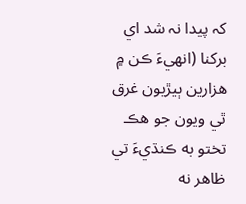کہ پيدا نہ شد اي برکنا (انهيءَ ڪن ۾ هزارين ٻيڙيون غرق ٿي ويون جو هڪ تختو به ڪنڌيءَ تي ظاهر نه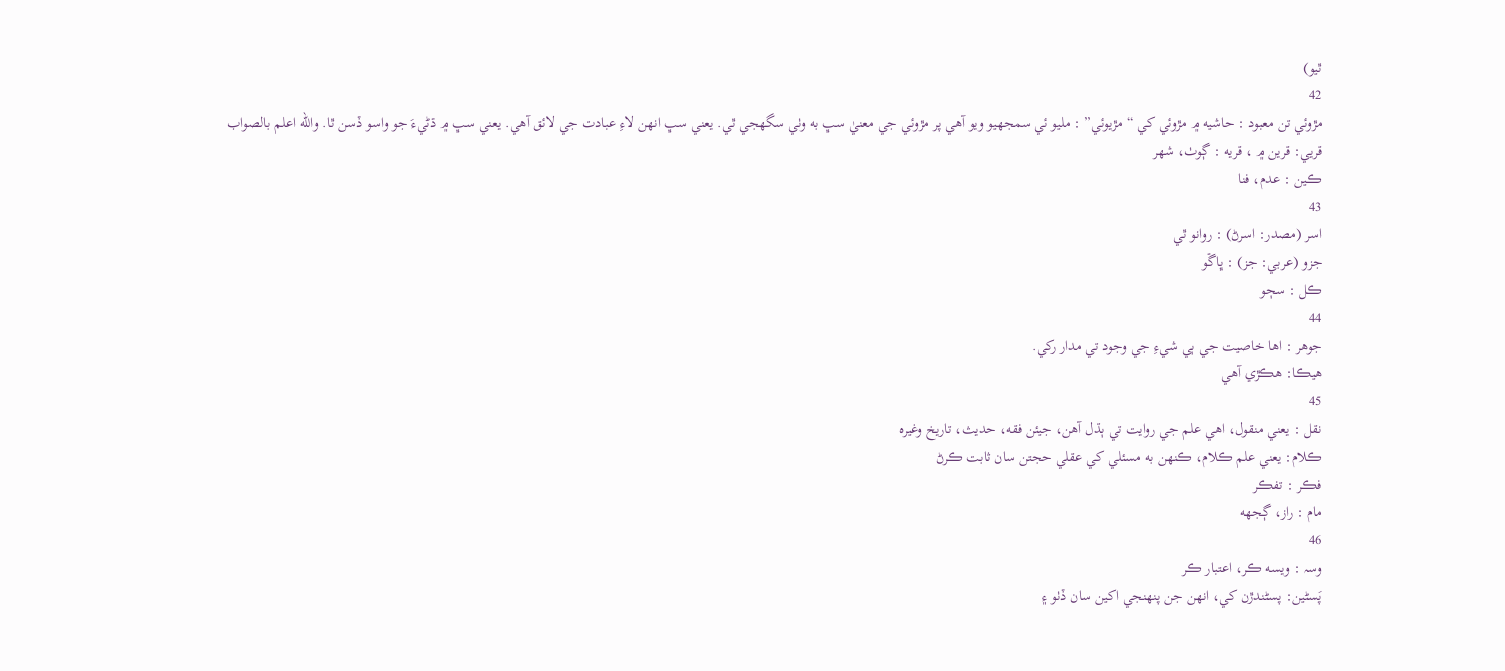ٿيو)
42
مڙوئي تن معبود : حاشيه ۾ مڙوئي کي “ مڙيوئي” : مليو ئي سمجهيو ويو آهي پر مڙوئي جي معنيٰ سڀ به وٺي سگهجي ٿي. يعني سڀ انهن لاءِ عبادت جي لائق آهي. يعني سڀ ۾ ڌڻيءَ جو واسو ڏسن ٿا. والله اعلم بالصواب
قريي: قرين ۾ ، قريه : ڳوٺ، شهر
ڪين : عدم، فنا
43
اسر (مصدر: اسرڻ) : روانو ٿي
جزو (عربي: جز) : ڀاڱو
ڪل : سڄو
44
جوهر : اها خاصيت جي ٻي شيءِ جي وجود تي مدار رکي.
هيڪا: هڪڙي آهي
45
نقل : يعني منقول، اهي علم جي روايت تي ٻڌل آهن، جيئن فقه، حديث، تاريخ وغيره
ڪلام: يعني علم ڪلام، ڪنهن به مسئلي کي عقلي حجتن سان ثابت ڪرڻ
فڪر : تفڪر
مام : راز، ڳجهه
46
وسہ : ويسه ڪر، اعتبار ڪر
پَسڻين: پسڻندڙن کي، انهن جن پنهنجي اکين سان ڏٺو ۽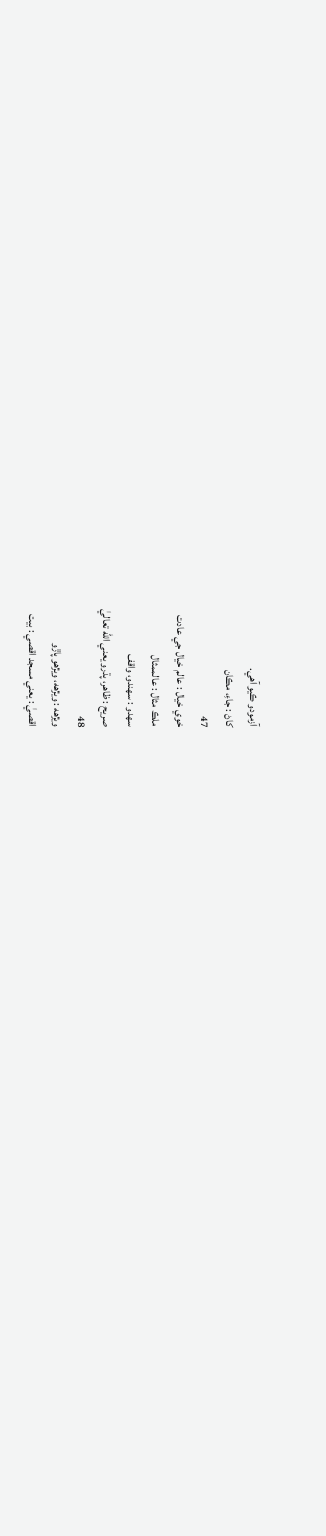آزمودو ڪيو آهي.
کاڻ : جاءِ، مڪان
47
خوي خيال : عالم خيال جي عادت
ملڪ مثال : عالممثال
سهدو : سهندو، واقف
صريح : ظاهر، پڌرو يعني الله تعاليٰ
48
ويڙهه : ويڙهه، ويڙهو پاڙو
اقصيٰ : يعني مسجد اقصي : بيت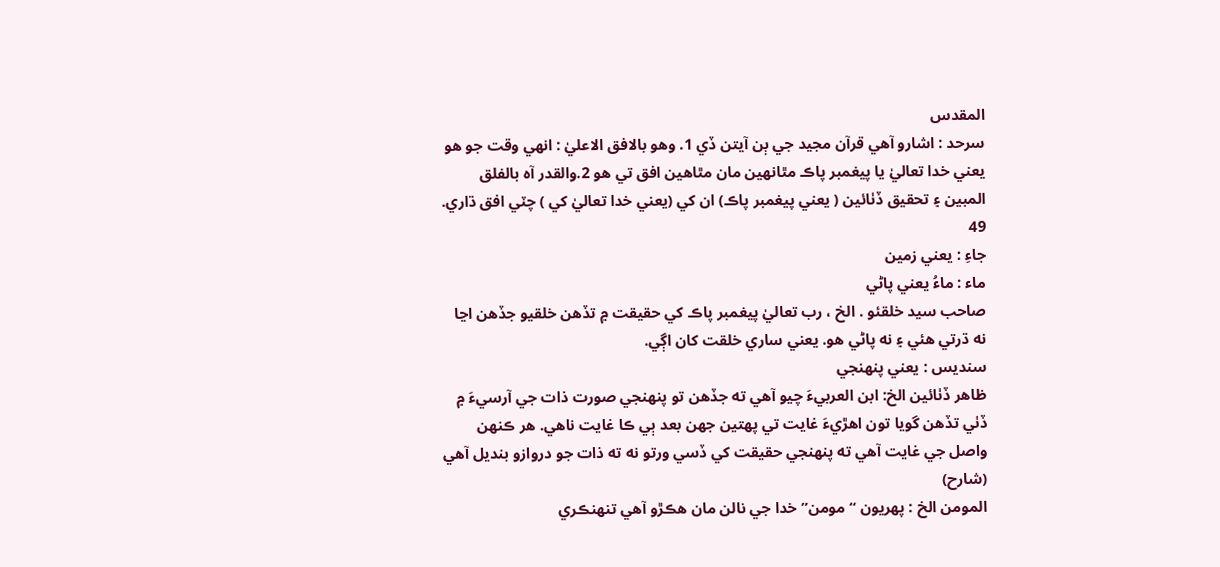المقدس
سرحد : اشارو آهي قرآن مجيد جي ٻن آيتن ڏي 1. وهو بالافق الاعليٰ : انهي وقت جو هو يعني خدا تعاليٰ يا پيغمبر پاڪ مٿانهين مان مٿاهين افق تي هو 2.والقدر آه بالفلق المبين ۽ تحقيق ڏٺائين ( يعني پيغمبر پاڪ) ان کي (يعني خدا تعاليٰ کي ) چٽي افق ڌاري.
49
جاءِ : يعني زمين
ماء : ماءُ يعني پاڻي
صاحب سيد خلقئو . الخ ، رب تعاليٰ پيغمبر پاڪ کي حقيقت ۾ تڏهن خلقيو جڏهن اڃا نه ڌرتي هئي ۽ نه پاڻي هو. يعني ساري خلقت کان اڳي.
سنديس : يعني پنهنجي
ظاهر ڏٺائين الخ: ابن العربيءَ چيو آهي ته جڏهن تو پنهنجي صورت ذات جي آرسيءَ ۾ ڏٺي تڏهن گويا تون اهڙيءَ غايت تي پهتين جهن بعد ٻي ڪا غايت ناهي. هر ڪنهن واصل جي غايت آهي ته پنهنجي حقيقت کي ڏسي ورتو نه ته ذات جو دروازو بنديل آهي (شارح)
المومن الخ : پهريون “ مومن” خدا جي نالن مان هڪڙو آهي تنهنڪري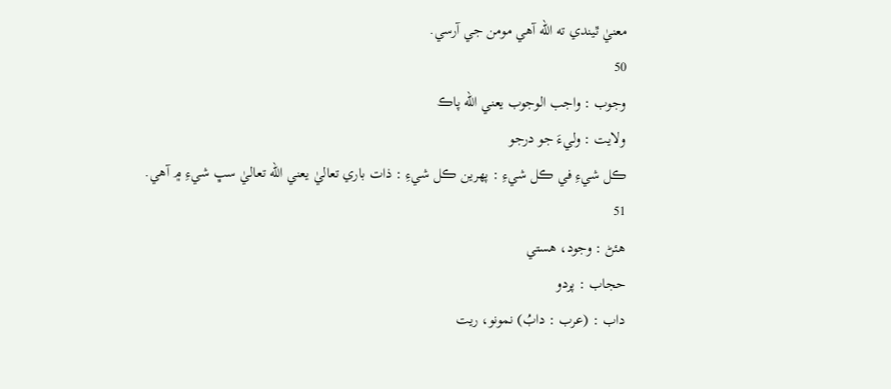معنيٰ ٿيندي ته الله آهي مومن جي آرسي.
50
وجوب : واجب الوجوب يعني الله پاڪ
ولايت : وليءَ جو درجو
ڪل شيءِ في ڪل شيءِ : پهرين ڪل شيءِ : ذات باري تعاليٰ يعني الله تعاليٰ سڀ شيءِ ۾ آهي.
51
هئڻ : وجود، هستي
حجاب : پردو
داب : (عرب : دابُ) نمونو، ريت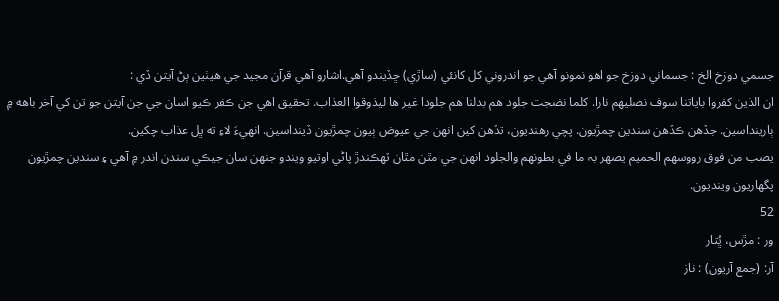جسمي دوزخ الخ : جسماني دوزخ جو اهو نمونو آهي جو اندروني کل کانئي (ساڙي) ڇڏيندو آهي.اشارو آهي قرآن مجيد جي هيٺين ٻڻ آيتن ڏي :
ان الذين کفروا باياتنا سوف نصليهم نارا. کلما نضجت جلود هم بدلنا هم جلودا غير ها ليذوقوا العذاب. تحقيق اهي جن ڪفر ڪيو اسان جي جن آيتن جو تن کي آخر باهه ۾ ٻارينداسين. جڏهن ڪڏهن سندين چمڙيون. پچي رهنديون، تڏهن کين انهن جي عيوض ٻيون چمڙيون ڏينداسين. انهيءَ لاءِ ته ڀل عذاب چکين.
يصب من فوق رووسهم الحميم يصهر بہ ما في بطونهم والجلود انهن جي مٿن مٿان ٽهڪندڙ پاڻي اوتيو ويندو جنهن سان جيڪي سندن اندر ۾ آهي ۽ سندين چمڙيون پگهاريون وينديون.
52
ور : مڙس، ڀُتار
آر: (جمع آريون) : ناز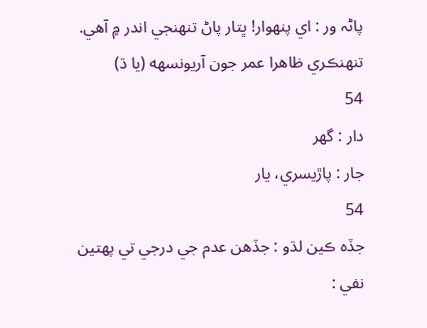پاڻہ ور : اي پنهوار! ڀتار پاڻ تنهنجي اندر ۾ آهي. تنهنڪري ظاهرا عمر جون آريونسهه (يا ڌ)
54
دار : گهر
جار : پاڙيسري، يار
54
جڏه ڪين لڌو : جڏهن عدم جي درجي تي پهتين
نفي :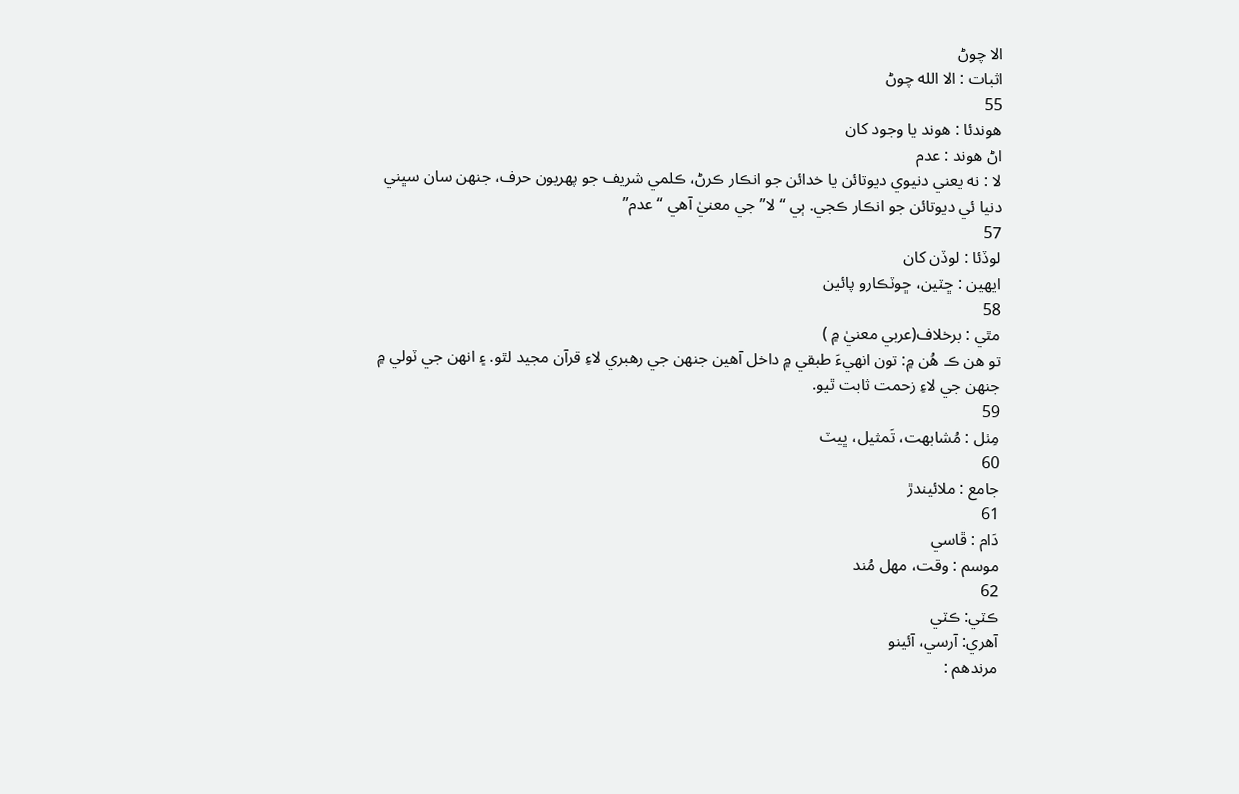الا چوڻ
اثبات : الا الله چوڻ
55
هوندئا : هوند يا وجود کان
اڻ هوند : عدم
لا : نه يعني دنيوي ديوتائن يا خدائن جو انڪار ڪرڻ، ڪلمي شريف جو پهريون حرف، جنهن سان سڀني دنيا ئي ديوتائن جو انڪار ڪجي. ٻي “ لا” جي معنيٰ آهي “ عدم”
57
لوڏئا : لوڏن کان
ايهين : ڇٽين، ڇوٽڪارو پائين
58
مٿي : برخلاف(عربي معنيٰ ۾ )
تو هن ڪ هُن ۾: تون انهيءَ طبقي ۾ داخل آهين جنهن جي رهبري لاءِ قرآن مجيد لٿو. ۽ انهن جي ٽولي ۾ جنهن جي لاءِ زحمت ثابت ٿيو.
59
مِٺل : مُشابهت، تَمثيل، ڀيٽ
60
جامع : ملائيندڙ
61
دَام : ڦاسي
موسم : وقت، مهل مُند
62
ڪٽي: ڪٽي
آهري: آرسي، آئينو
مرندهم :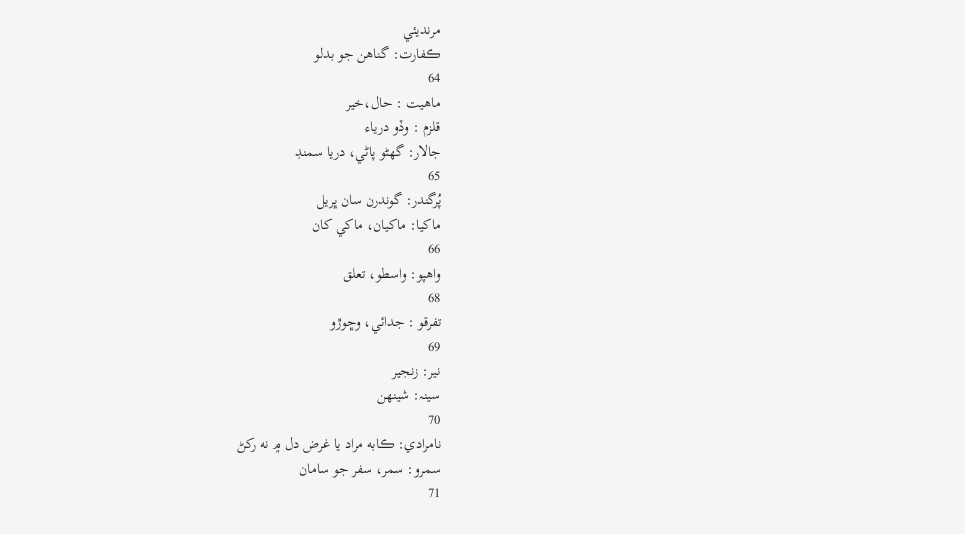مرنديئي
ڪفارت: گناهن جو بدلو
64
ماهيت : حال،خير
قلزم : وڏو درياء
جالار: گهڻو پاڻي، دريا سمنڊ
65
پُرگندر: گوندرن سان ڀريل
ماکيا: ماکيان، ماکي کان
66
واهپو: واسطو، تعلق
68
تفرقو : جدائي، وڇوڙو
69
نير: زنجير
سينہ: شينهن
70
نامرادي: ڪابه مراد يا غرض دل ۾ نه رکڻ
سمرو: سمر، سفر جو سامان
71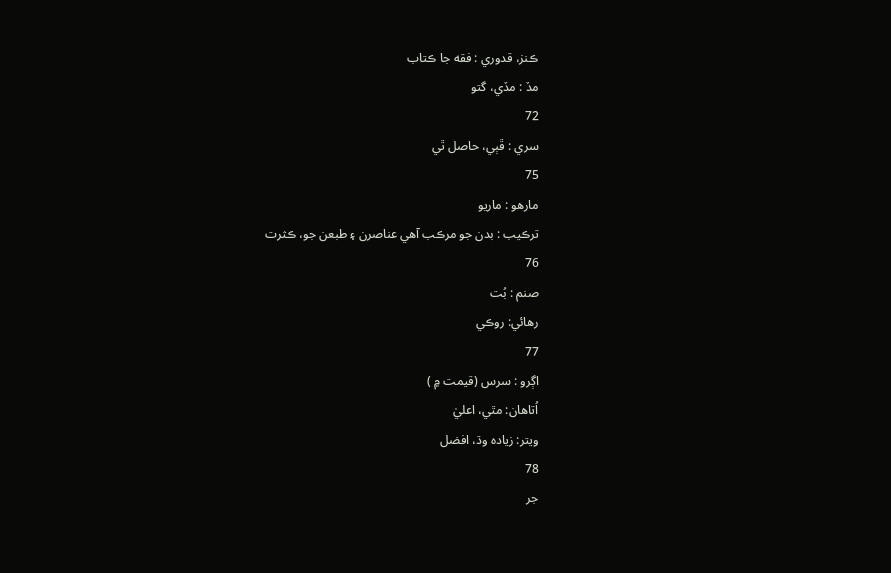ڪنز، قدوري : فقه جا ڪتاب
مڏ : مڏي، گتو
72
سري : ڦٻي، حاصل ٿي
75
مارهو : ماريو
ترڪيب : بدن جو مرڪب آهي عناصرن ۽ طبعن جو، ڪثرت
76
صنم : بُت
رهائي: روڪي
77
اڳرو : سرس (قيمت ۾ )
اُتاهان: مٿي، اعليٰ
ويتر: زياده وڌ، افضل
78
جر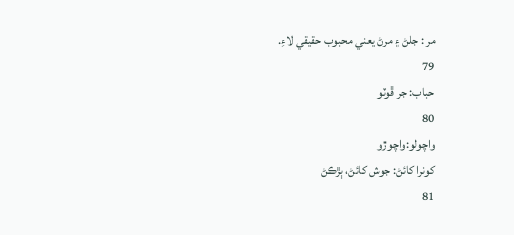مر : جلڻ ۽ مرڻ يعني محبوب حقيقي لاءِ.
79
حباب: جر ڦوٽو
80
واچولو:واچوڙو
کونرا کائڻ: جوش کائڻ، ٻڙڪڻ
81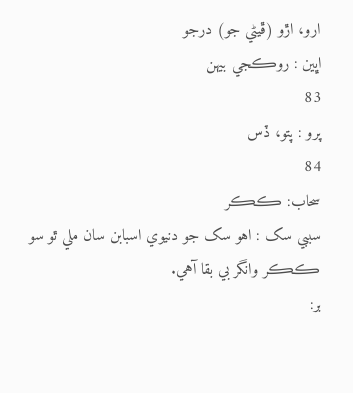ارو، اڙو (ڦيڻي جو) درجو
اڀين : روڪجي بيهن
83
پرو : پتو، ڏس
84
سحاب: ڪڪر
سببي سک : اهو سک جو دنيوي اسبابن سان ملي ٿو سو ڪڪر وانگر بي بقا آهي.
بر: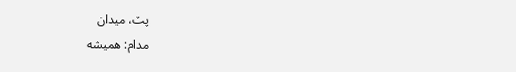پٽ، ميدان
مدام: هميشه